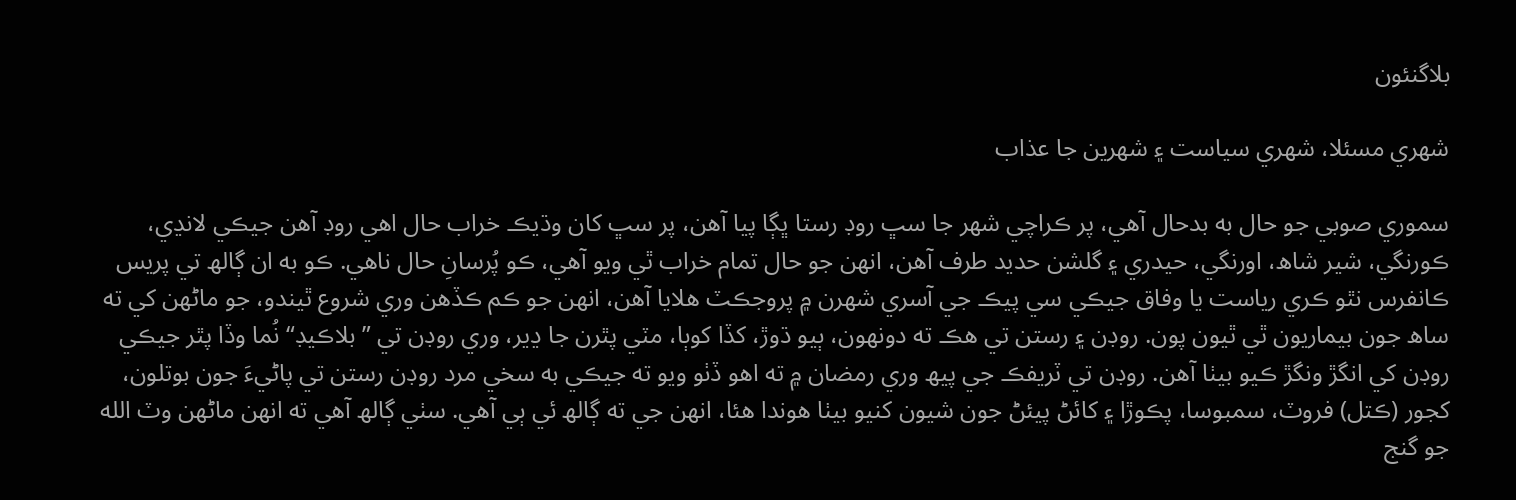بلاگنئون

شهري مسئلا، شهري سياست ۽ شهرين جا عذاب

سموري صوبي جو حال به بدحال آهي، پر ڪراچي شهر جا سڀ روڊ رستا ڀڳا پيا آهن، پر سڀ کان وڌيڪ خراب حال اهي روڊ آهن جيڪي لانڍي، ڪورنگي، شير شاھ، اورنگي، حيدري ۽ گلشن حديد طرف آهن، انهن جو حال تمام خراب ٿي ويو آهي، ڪو پُرسانِ حال ناهي. ڪو به ان ڳالھ تي پريس ڪانفرس نٿو ڪري رياست يا وفاق جيڪي سي پيڪ جي آسري شهرن ۾ پروجڪٽ هلايا آهن، انهن جو ڪم ڪڏهن وري شروع ٿيندو، جو ماڻهن کي ته ساھ جون بيماريون ٿي ٿيون پون. روڊن ۽ رستن تي هڪ ته دونهون، ٻيو ڌوڙ، کڏا کوٻا، مٽي پٿرن جا ڍير، وري روڊن تي ”بلاڪيڊ“ نُما وڏا پٿر جيڪي روڊن کي انگڙ ونگڙ ڪيو بيٺا آهن. روڊن تي ٽريفڪ جي پيھ وري رمضان ۾ ته اهو ڏٺو ويو ته جيڪي به سخي مرد روڊن رستن تي پاڻيءَ جون بوتلون، کجور (ڪتل) فروٽ، سمبوسا، پڪوڙا ۽ کائڻ پيئڻ جون شيون کنيو بيٺا هوندا هئا، انهن جي ته ڳالھ ئي ٻي آهي. سٺي ڳالھ آهي ته انهن ماڻهن وٽ الله جو گنج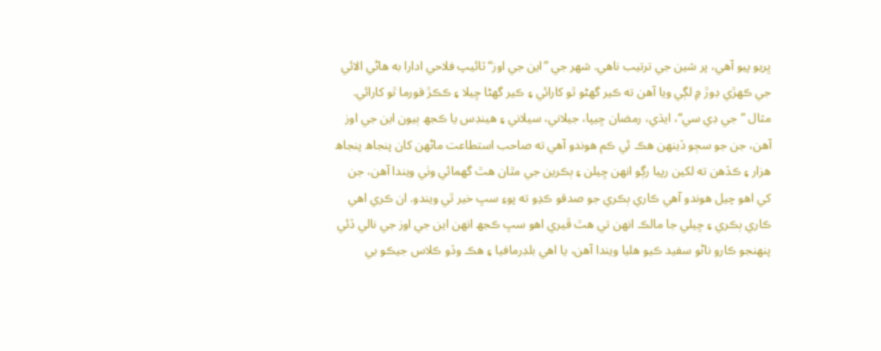ڀريو پيو آهي، پر شين جي ترتيب ناهي. شهر جي ”اين جي اوز“ ٽائيپ فلاحي ادارا به هاڻي الائي جي ڪهڙي ڊوڙ ۾ لڳي ويا آهن ته ڪير گهڻو ٿو کارائي ۽ ڪير گهڻا ڇيلا ۽ ڪڪڙ قورما ٿو کارائي. مثال ”جي ڊي سي“، ايڌي، رمضان ڇيپا، جيلاني، سيلاني ۽ هينڊس يا ڪجھ ٻيون اين جي اوز آهن، جن جو سڄو ڏينهن هڪ ئي ڪم هوندو آهي ته صاحب استطاعت ماڻهن کان پنجاھ پنجاھ هزار ۽ ڪڏهن ته لکين رپيا رڳو انهن ڇيلن ۽ ٻڪرين جي مٿان هٿ گهمائي وٺي ويندا آهن، جن کي اهو چيل هوندو آهي ڪاري ٻڪري جو صدقو ڪڍو ته پوءِ سڀ خير ٿي ويندو. ان ڪري اهي ڪاري ٻڪري ۽ ڇيلي جا مالڪ انهن تي هٿ ڦيري اهو سڀ ڪجھ انهن اين جي اوز جي نالي ڏئي پنهنجو ڪارو ناڻو سفيد ڪيو هليا ويندا آهن، يا اهي بلڊرمافيا ۽ هڪ وڏو ڪلاس جيڪو بي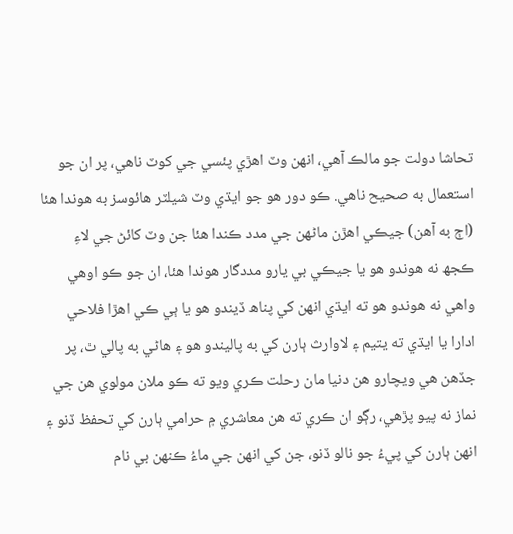تحاشا دولت جو مالڪ آهي، انهن وٽ اهڙي پئسي جي کوٽ ناهي، پر ان جو استعمال به صحيح ناهي. ڪو دور هو جو ايڌي وٽ شيلٽر هائوسز به هوندا هئا (اڄ به آهن) جيڪي اهڙن ماڻهن جي مدد ڪندا هئا جن وٽ کائڻ جي لاءِ ڪجھ نه هوندو هو يا جيڪي بي يارو مددگار هوندا هئا، ان جو ڪو اوهي واهي نه هوندو هو ته ايڌي انهن کي پناھ ڏيندو هو يا ٻي ڪي اهڙا فلاحي ادارا يا ايڌي ته يتيم ۽ لاوارث ٻارن کي به پاليندو هو ۽ هاڻي به پالي ٿ، پر جڏهن هي ويچارو هن دنيا مان رحلت ڪري ويو ته ڪو ملان مولوي هن جي نماز نه پيو پڙهي، رڳو ان ڪري ته هن معاشري ۾ حرامي ٻارن کي تحفظ ڏنو ۽ انهن ٻارن کي پيءُ جو نالو ڏنو، جن کي انهن جي ماءُ ڪنهن بي نام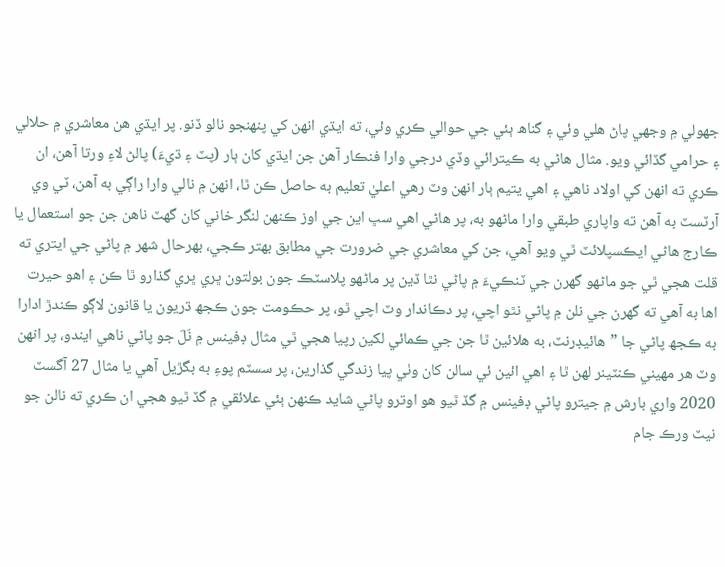جهولي ۾ وجهي پاڻ هلي وئي ۽ گناھ ٻئي جي حوالي ڪري وئي، ته ايڌي انهن کي پنهنجو نالو ڏنو. پر ايڌي هن معاشري ۾ حلالي ۽ حرامي گڏائي ويو. مثال هاڻي به ڪيترائي وڏي درجي وارا فنڪار آهن جن ايڌي کان ٻار (پٽ ۽ ڌيءَ) پالڻ لاءِ ورتا آهن، ان ڪري ته انهن کي اولاد ناهي ۽ اهي يتيم ٻار انهن وٽ رهي اعليٰ تعليم به حاصل ڪن ٿا، انهن ۾ نالي وارا راڳي به آهن، ٽي وي آرٽسٽ به آهن ته واپاري طبقي وارا ماڻهو به، پر هاڻي اهي سڀ اين جي اوز ڪنهن لنگر خاني کان گھٽ ناهن جن جو استعمال يا ڪارج هاڻي ايڪسپلائٽ ٿي ويو آهي، جن کي معاشري جي ضرورت جي مطابق بهتر ڪجي، بهرحال شهر ۾ پاڻي جي ايتري ته قلت هجي ٿي جو ماڻهو گهرن جي ٽنڪيءَ ۾ پاڻي نٿا ڏين پر ماڻهو پلاسٽڪ جون بولتون ڀري ڀري گذارو ٿا ڪن ۽ اهو حيرت اها به آهي ته گهرن جي نلن ۾ پاڻي نٿو اچي، پر دڪاندار وٽ اچي ٿو، پر حڪومت جون ڪجھ ڌريون يا قانون لاڳو ڪندڙ ادارا به ڪجھ پاڻي جا ”هائيڊرنٽ، به هلائين ٿا جن جي ڪمائي لکين رپيا هجي ٿي مثال ڊفينس ۾ نَلَ جو پاڻي ناهي ايندو، پر انهن وٽ هر مهيني ڪنٽينر لهن ٿا ۽ اهي ائين ئي سالن کان وٺي پيا زندگي گذارين، پر سسٽم پوءِ به بگڙيل آهي يا مثال 27 آگسٽ 2020 واري بارش ۾ جيترو پاڻي ڊفينس ۾ گڏ ٿيو هو اوترو پاڻي شايد ڪنهن ٻئي علائقي ۾ گڏ ٿيو هجي ان ڪري ته نالن جو نيٽ ورڪ جام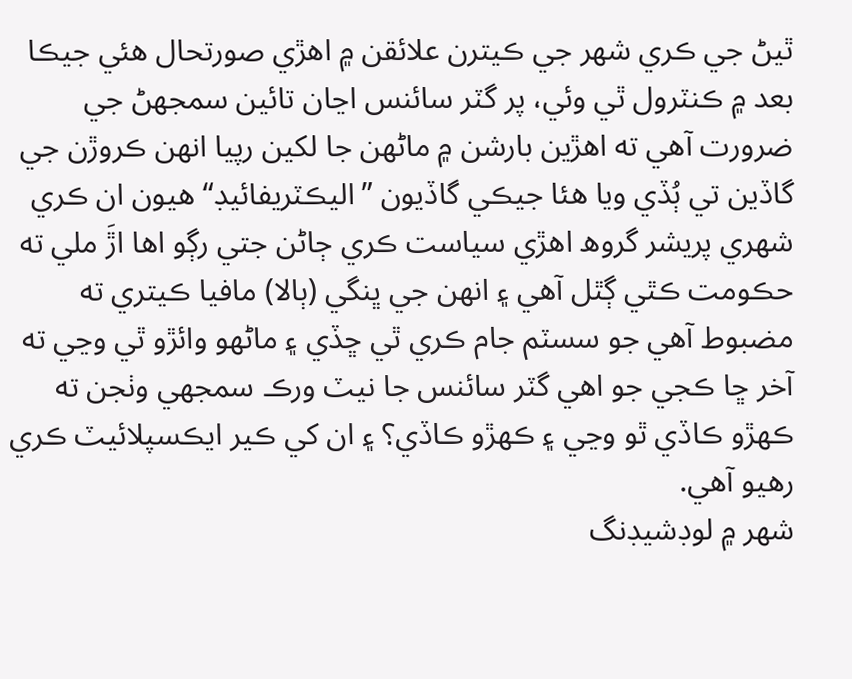ٿيڻ جي ڪري شهر جي ڪيترن علائقن ۾ اهڙي صورتحال هئي جيڪا بعد ۾ ڪنٽرول ٿي وئي، پر گٽر سائنس اڃان تائين سمجھڻ جي ضرورت آهي ته اهڙين بارشن ۾ ماڻهن جا لکين رپيا انهن ڪروڙن جي گاڏين تي ٻُڏي ويا هئا جيڪي گاڏيون ”اليڪٽريفائيڊ“ هيون ان ڪري شهري پريشر گروھ اهڙي سياست ڪري ڄاڻن جتي رڳو اها اڙَ ملي ته حڪومت ڪٿي ڳٿل آهي ۽ انهن جي ڀنگي (ٻالا) مافيا ڪيتري ته مضبوط آهي جو سسٽم جام ڪري ٿي ڇڏي ۽ ماڻهو وائڙو ٿي وڃي ته آخر ڇا ڪجي جو اهي گٽر سائنس جا نيٽ ورڪ سمجهي وٺجن ته ڪهڙو ڪاڏي ٿو وڃي ۽ ڪهڙو ڪاڏي؟ ۽ ان کي ڪير ايڪسپلائيٽ ڪري رهيو آهي.
شهر ۾ لوڊشيڊنگ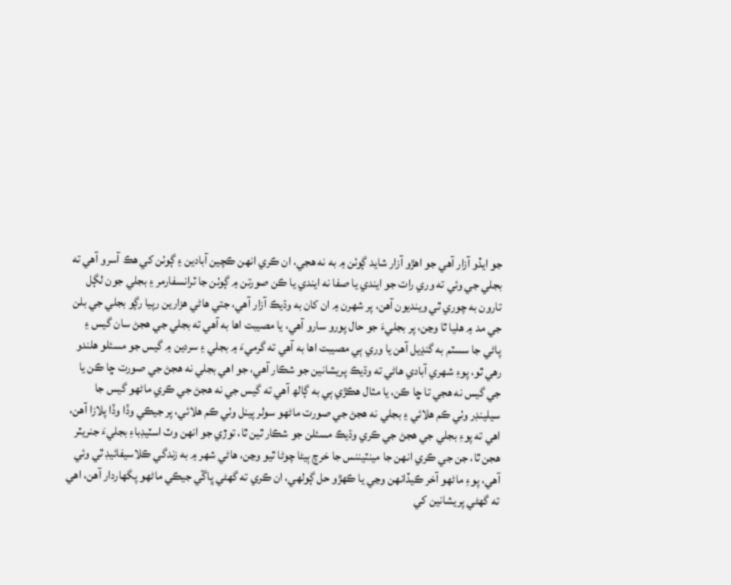جو ايڏو آزار آهي جو اهڙو آزار شايد ڳوٺن ۾ به نه هجي، ان ڪري انهن ڪچين آبادين ۽ ڳوٺن کي هڪ آسرو آهي ته بجلي جي وئي ته وري رات جو ايندي يا صفا نه ايندي يا ڪن صورتن ۾ ڳوٺن جا ٽرانسفارمر ۽ بجلي جون لڳل تارون به چوري ٿي وينديون آهن، پر شهرن ۾ ان کان به وڌيڪ آزار آهي، جتي هاڻي هزارين رپيا رڳو بجلي جي بلن جي مد ۾ هليا ٿا وڃن، پر بجليءَ جو حال پورو سارو آهي، يا مصيبت اها به آهي ته بجلي جي هجڻ سان گيس ۽ پاڻي جا سسٽم به گنڍيل آهن يا وري ٻي مصيبت اها به آهي ته گرميءَ ۾ بجلي ۽ سردين ۾ گيس جو مسئلو هلندو رهي ٿو، پوءِ شهري آبادي هاڻي ته وڌيڪ پريشانين جو شڪار آهي، جو اهي بجلي نه هجڻ جي صورت ڇا ڪن يا جي گيس نه هجي تا ڇا ڪن، يا مثال هڪڙي ٻي به ڳالھ آهي ته گيس جي نه هجڻ جي ڪري ماڻهو گيس جا سيلينڊر وٺي ڪم هلائي ۽ بجلي نه هجڻ جي صورت ماڻهو سولر پينل وٺي ڪم هلائي، پر جيڪي وڏا وڏا پلازا آهن، اهي ته پوءِ بجلي جي هجڻ جي ڪري وڌيڪ مسئلن جو شڪار ٿين ٿا، توڙي جو انهن وٽ اسٽيڊباءِ بجليءَ جنريٽر هجن ٿا، جن جي ڪري انهن جا مينٽيننس جا خرچ ٻيڻا چوڻا ٿيو وڃن، هاڻي شهر ۾ به زندگي ڪلاسيفائيڊ ٿي وئي آهي، پوءِ ماڻهو آخر ڪيڏانهن وڃي يا ڪهڙو حل ڳولهي، ان ڪري ته گهڻي ڀاڱي جيڪي ماڻهو پگهاردار آهن، اهي ته گهڻي پريشانين کي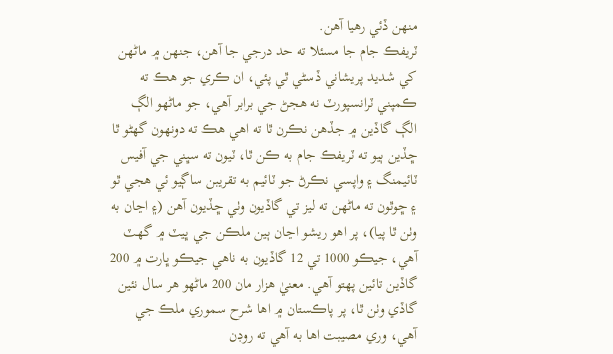منهن ڏئي رهيا آهن.
ٽريفڪ جام جا مسئلا ته حد درجي جا آهن، جنهن ۾ ماڻهن کي شديد پريشاني ڏسڻي ٿي پئي، ان ڪري جو هڪ ته ڪمپني ٽرانسپورٽ نه هجڻ جي برابر آهي، جو ماڻهو الڳ الڳ گاڏين ۾ جڏهن نڪرن ٿا ته اهي هڪ ته دونهون گهڻو ٿا ڇڏين ٻيو ته ٽريفڪ جام به ڪن ٿا، ٽيون ته سڀني جي آفيس ٽائيمنگ ۽ واپسي نڪرڻ جو ٽائيم به تقريبن ساڳيو ئي هجي ٿو ۽ ڇوٿون ته ماڻهن ته ليز تي گاڏيون وٺي ڇڏيون آهن (۽ اڃان به وٺن ٿا پيا)، پر اهو ريشو اڃان ٻين ملڪن جي ڀيٽ ۾ گھٽ آهي، جيڪو 1000 تي 12 گاڏيون به ناهي جيڪو ڀارت ۾ 200 گاڏين تائين پهتو آهي. معنيٰ هزار مان 200 ماڻهو هر سال نئين گاڏي وٺن ٿا، پر پاڪستان ۾ اها شرح سموري ملڪ جي آهي، وري مصيبت اها به آهي ته روڊن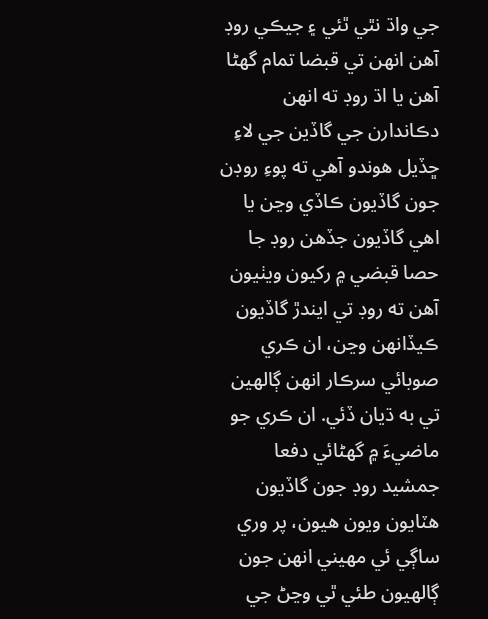جي واڌ نٿي ٿئي ۽ جيڪي روڊ آهن انهن تي قبضا تمام گهڻا آهن يا اڌ روڊ ته انهن دڪاندارن جي گاڏين جي لاءِ ڇڏيل هوندو آهي ته پوءِ روڊن جون گاڏيون ڪاڏي وڃن يا اهي گاڏيون جڏهن روڊ جا حصا قبضي ۾ رکيون ويٺيون آهن ته روڊ تي ايندڙ گاڏيون ڪيڏانهن وڃن، ان ڪري صوبائي سرڪار انهن ڳالهين تي به ڌيان ڏئي. ان ڪري جو ماضيءَ ۾ گهڻائي دفعا جمشيد روڊ جون گاڏيون هٽايون ويون هيون، پر وري ساڳي ئي مهيني انهن جون ڳالهيون طئي ٿي وڃڻ جي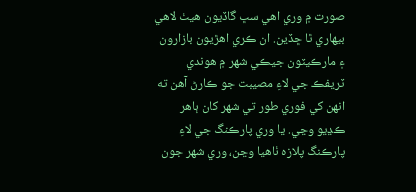صورت ۾ وري اهي سڀ گاڏيون هيٺ لاهي بيهاري ٿا ڇڏين. ان ڪري اهڙيون بازارون ۽ مارڪيٽون جيڪي شهر ۾ هوندي ٽريفڪ جي لاءِ مصيبت جو ڪارڻ آهن ته انهن کي فوري طور تي شهر کان ٻاهر ڪڍيو وڃي. يا وري پارڪنگ جي لاءِ پارڪنگ پلازه ٺاهيا وڃن، وري شهر جون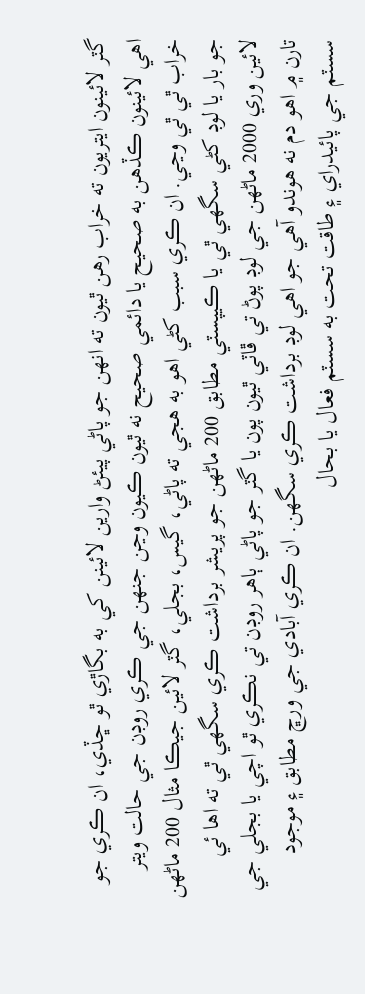گٽر لائينون ايتريون ته خراب رهن ٿيون ته انهن جو پاڻي پيئڻ وارين لائينن کي به بگاڙي ٿو ڇڏي، ان ڪري جو اهي لائينون ڪڏهن به صحيح يا دائمي صحيح نه ٿيون ڪيون وڃن جنهن جي ڪري روڊن جي حالت ويتر خراب ٿي ٿي وڃي. ان ڪري سبب کڻي اهو به هجي ته پاڻي، گيس، بجلي، گٽر لائين جيڪا مثال 200 ماڻهن جو بار يا لوڊ کڻي سگهي ٿي يا ڪيپسٽي مطابق 200 ماڻهن جو پريشر برداشت ڪري سگهي ٿي ته اها ئي لائين وري 2000 ماڻهن جي لوڊ پوڻ تي ڦاٽي ٿيون پون يا گٽر جو پاڻي ٻاهر روڊن تي نڪري ٿو اچي يا بجلي جي تارن ۾ اهو دم نه هوندو آهي جو اهي لوڊ برداشت ڪري سگهن. ان ڪري آبادي جي ورڇ مطابق ۽ موجود سسٽم جي پائيدراي ۽ طاقت تحت به سسٽم فعال يا بحال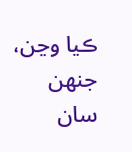ڪيا وڃن، جنهن سان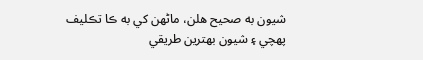شيون به صحيح هلن، ماڻهن کي به ڪا تڪليف پهچي ۽ شيون بهترين طريقي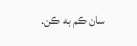سان ڪم به ڪن.